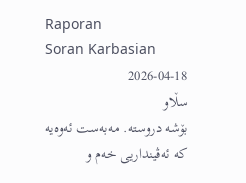Raporan
Soran Karbasian
2026-04-18
سڵاو
بۆشە دروستە. مەبەست ئەوەیە کە ئەڤینداریی خەم و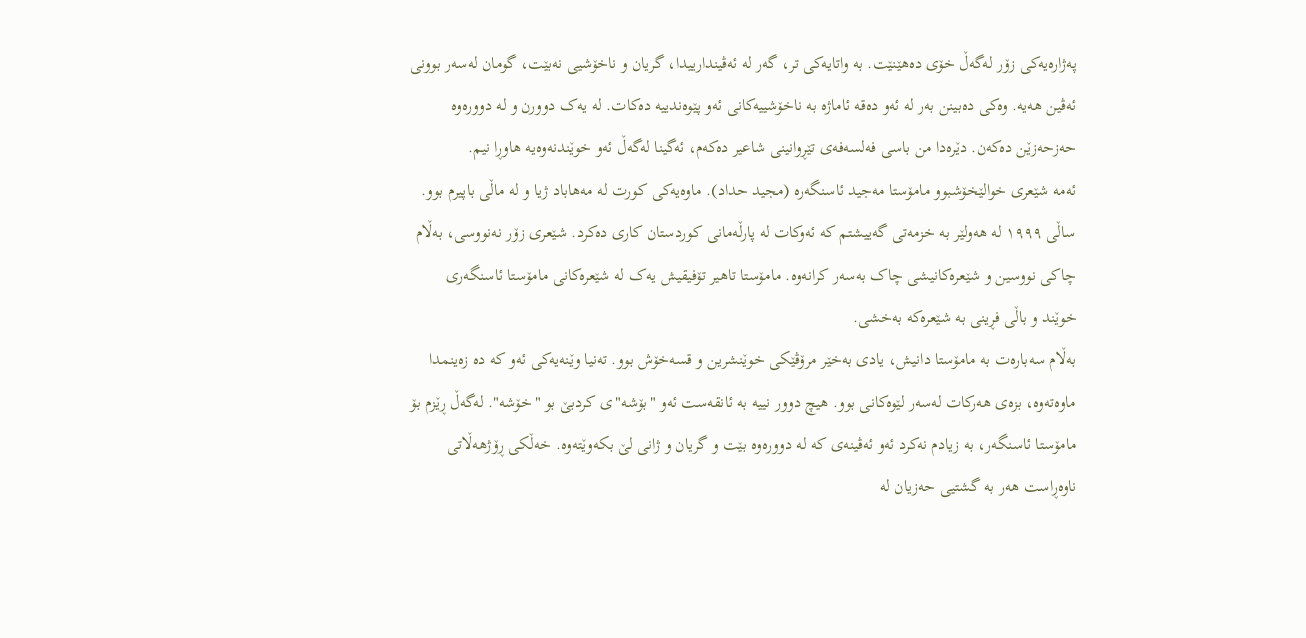پەژارەیەکی زۆر لەگەڵ خۆی دەهێنێت. بە واتایەکی تر، گەر لە ئەڤیندارییدا، گریان و ناخۆشیی نەبێت، گومان لەسەر بوونی ئەڤین هەیە. وەکی دەبینن بەر لە ئەو دەقە ئاماژە بە ناخۆشییەکانی ئەو پێوەندییە دەکات. لە یەک دوورن و لە دوورەوە حەزحەزێن دەکەن. دێرەدا من باسی فەلسەفەی تێڕوانینی شاعیر دەکەم، ئەگینا لەگەڵ ئەو خوێندنەوەیە هاوڕا نیم.
ئەمە شێعری خوالێخۆشبوو مامۆستا مەجید ئاسنگەرە (مجید حداد). ماوەیەکی کورت لە مەهاباد ژیا و لە ماڵی باپیرم بوو. ساڵی ١٩٩٩ لە هەولێر بە خزمەتی گەییشتم کە ئەوکات لە پارڵەمانی کوردستان کاری دەکرد. شێعری زۆر نەنووسی، بەڵام چاکی نووسین و شێعرەکانیشی چاک بەسەر کرانەوە. مامۆستا تاهیر تۆفیقیش یەک لە شێعرەکانی مامۆستا ئاسنگەری خوێند و باڵی فڕینی بە شێعرەکە بەخشی.
بەڵام سەبارەت بە مامۆستا دانیش، یادی بەخێر مرۆڤێکی خوێنشرین و قسەخۆش بوو. تەنیا وێنەیەکی ئەو کە دە زەینمدا ماوەتەوە، بزەی هەرکات لەسەر لێوەکانی بوو. هیچ دوور نییە بە ئانقەست ئەو "بۆشە"ی کردبێ بو "خۆشە". لەگەڵ ڕێزم بۆ مامۆستا ئاسنگەر، بە زیادم نەکرد ئەو ئەڤینەی کە لە دوورەوە بێت و گریان و ژانی لێ بکەوێتەوە. خەڵکی ڕۆژهەڵاتی ناوەڕاست هەر بە گشتیی حەزیان لە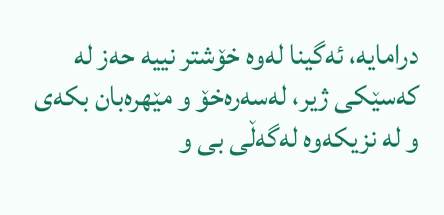درامایە، ئەگینا لەوە خۆشتر نییە حەز لە کەسێکی ژیر، لەسەرەخۆ و مێهرەبان بکەی و لە نزیکەوە لەگەڵی بی و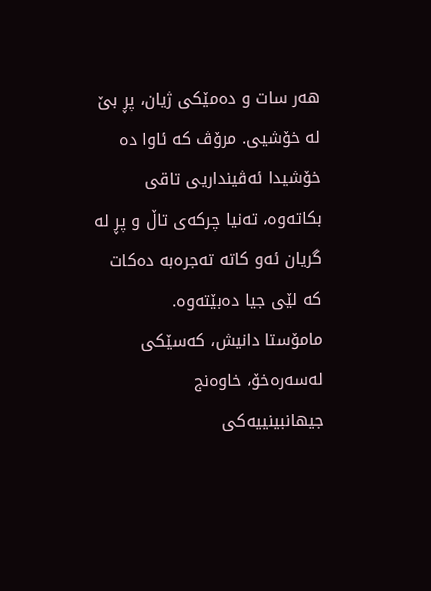هەر سات و دەمێکی ژیان، پڕ بێ لە خۆشیی. مرۆڤ کە ئاوا دە خۆشیدا ئەڤینداریی تاقی بکاتەوە، تەنیا چرکەی تاڵ و پڕ لە گریان ئەو کاتە تەجرەبە دەکات کە لێی جیا دەبێتەوە.
مامۆستا دانیش، کەسێکی لەسەرەخۆ، خاوەنج جیهانبینییەکی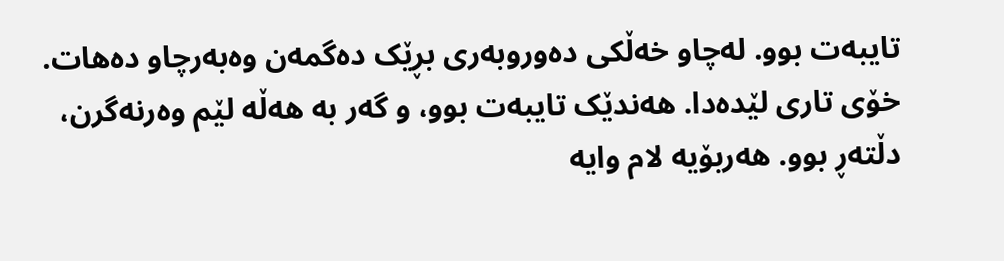تایبەت بوو. لەچاو خەڵکی دەوروبەری بڕێک دەگمەن وەبەرچاو دەهات. خۆی تاری لێدەدا. هەندێک تایبەت بوو، و گەر بە هەڵە لێم وەرنەگرن، دڵتەڕ بوو. هەربۆیە لام وایە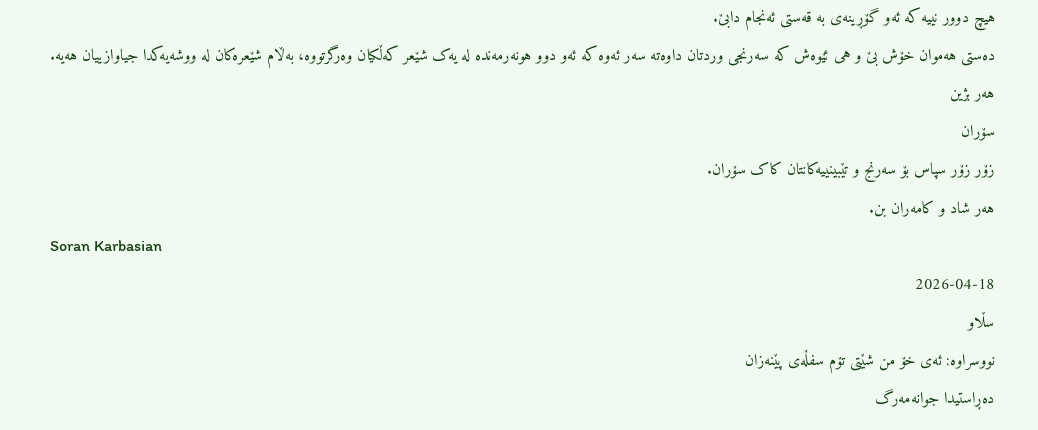هیچ دوور نییە کە ئەو گۆڕینەی بە قەستی ئەنجام دابێ.
دەستی هەموان خۆش بێ و هی ئێوەش کە سەرنجی وردتان داوەتە سەر ئەوە کە ئەو دوو هونەرمەندە لە یەک شێعر کەڵکیان وەرگرتووە، بەڵام شێعرەکان لە ووشەیەکدا جیاوازییان هەیە.
هەر بژین
سۆران
زۆر زۆر سپاس بۆ سەرنج و تێبینییەکانتان کاک سۆران.
هەر شاد و کامەران بن.
Soran Karbasian
2026-04-18
سڵاو
نووسراوە: ئەی خۆ من شێتی تۆم سفڵەی پێنەزان
دەڕاستیدا جوانەمەرگ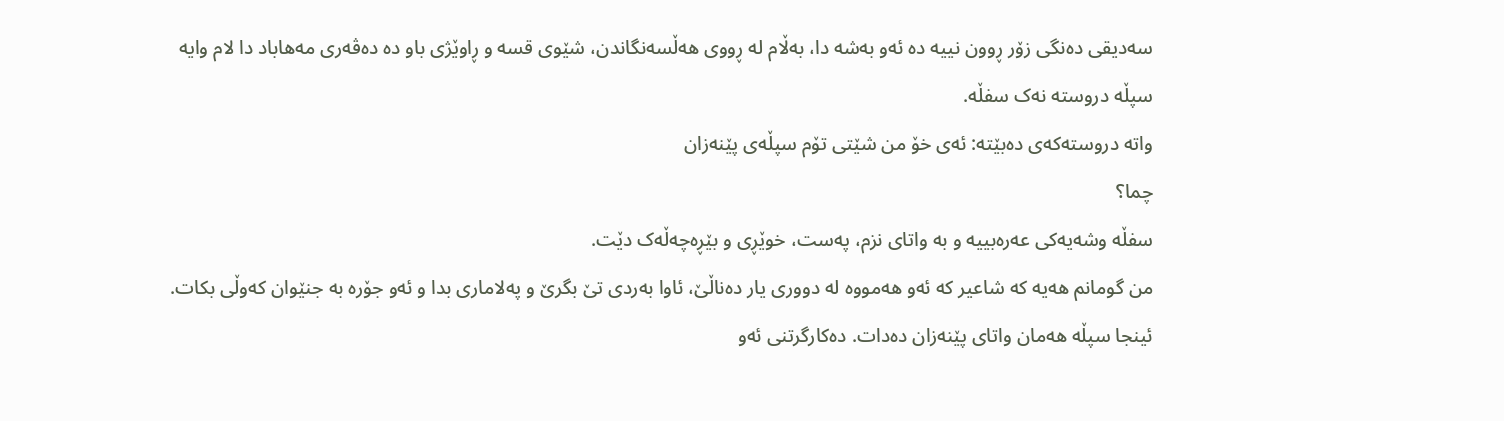سەدیقی دەنگی زۆر ڕوون نییە دە ئەو بەشە دا، بەڵام لە ڕووی هەڵسەنگاندن، شێوی قسە و ڕاوێژی باو دە دەڤەری مەهاباد دا لام وایە سپڵە دروستە نەک سفڵە.
واتە دروستەکەی دەبێتە: ئەی خۆ من شێتی تۆم سپڵەی پێنەزان
چما؟
سفڵە وشەیەکی عەرەبییە و بە واتای نزم، پەست، خوێڕی و بێڕەچەڵەک دێت.
من گومانم هەیە کە شاعیر کە ئەو هەمووە لە دووری یار دەناڵێ، ئاوا بەردی تێ بگرێ و پەلاماری بدا و ئەو جۆرە بە جنێوان کەوڵی بکات. ئینجا سپڵە هەمان واتای پێنەزان دەدات. دەکارگرتنی ئەو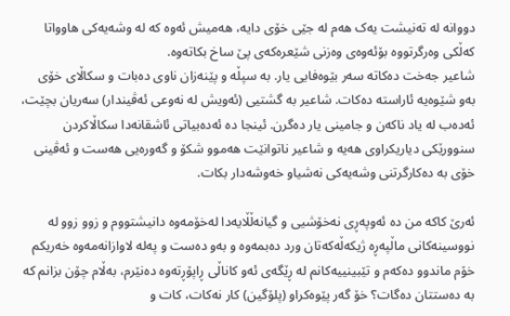دووانە لە تەنیشت یەک هەم لە جێی خۆی دایە، هەمیش ئەوە کە لە وشەیەکی هاوواتا کەڵکی وەرگرتووە بۆئەوەی وەزنی شێعرەکەی پێ ساخ بکاتەوە.
شاعیر جەخت دەکاتە سەر بێوەفایی یار. بە سپڵە و پێنەزان ناوی دەبات و سکاڵای خۆی بەو شێوەیە ئاراستە دەکات. شاعیر بە گشتیی (ئەویش لە نەوعی ئەڤیندار) سەریان بچێت، ئەدەب لە یاد ناکەن و جامینی یار دەگرن. ئینجا دە ئەدەبیاتی ئاشقانەدا سکاڵاکردن سنوورێکی دیاریکراوی هەیە و شاعیر ناتوانێت هەموو شکۆ و گەورەیی هەست و ئەڤینی خۆی بە دەکارگرتنی وشەیەکی نەشیاو خەوشەدار بکات.

ئەرێ کاکە من دە ئەوپەڕی نەخۆشیی و گیانەڵڵایەدا لەخۆمەوە دانیشتووم و زوو زوو لە نووسینەکانی ماڵپەڕە ژیکەڵەکەتان ورد دەبمەوە و بەو دەست و پەلە لاوازانەمەوە خەریکم خۆم ماندوو دەکەم و تێبینییەکانم لە ڕێگەی ئەو کاناڵی ڕاپۆڕتەوە دەنێرم، بەڵام چۆن بزانم کە بە دەستتان دەگات؟ خۆ گەر پێوەکراو (پلۆگین) کار نەکات، کات و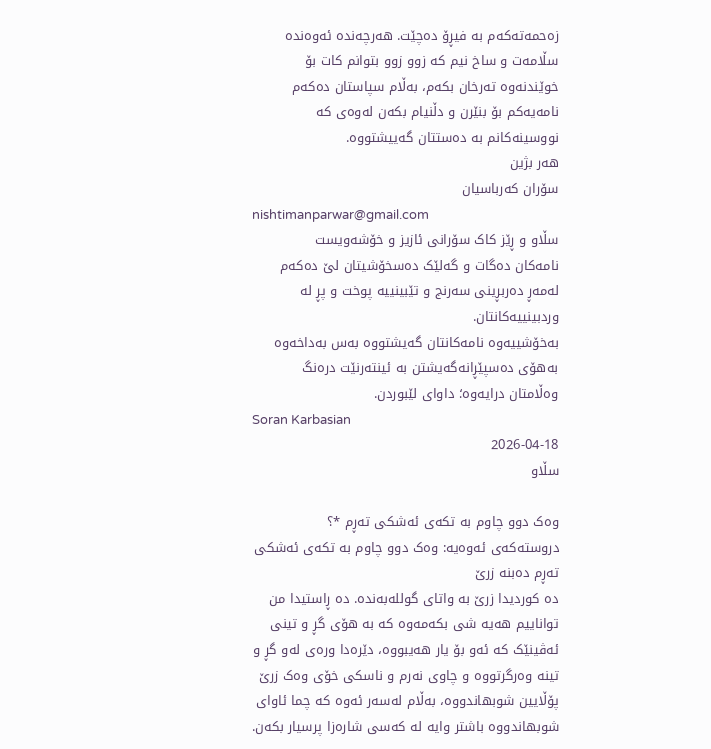زەحمەتەکەم بە فیڕۆ دەچێت. هەرچەندە ئەوەندە سڵامەت و ساخ نیم کە زوو زوو بتوانم کات بۆ خوێندنەوە تەرخان بکەم، بەڵام سپاستان دەکەم نامەیەکم بۆ بنێرن و دڵنیام بکەن لەوەی کە نووسینەکانم بە دەستتان گەییشتووە.
هەر بژین
سۆران کەرباسیان
nishtimanparwar@gmail.com
سڵاو و ڕێز کاک سۆرانی ئازیز و خۆشەویست
نامەکان دەگات و گەلێک دەسخۆشیتان لێ دەکەم لەمەڕ دەربڕینی سەرنج و تێبینییە پوخت و پڕ لە وردبینییەکانتان.
بەخۆشییەوە نامەکانتان گەیشتووە بەس بەداخەوە بەهۆی دەسپێڕانەگەیشتن بە ئینتەرنێت درەنگ وەڵامتان درایەوە؛ داوای لێبوردن.
Soran Karbasian
2026-04-18
سڵاو

وەک دوو چاوم بە تکەی ئەشکی تەڕم *؟
دروستەکەی ئەوەیە: وەک دوو چاوم بە تکەی ئەشکی تەڕم دەبنە زرێ
دە کوردیدا زرێ بە واتای گوللەبەندە. دە ڕاستیدا من تواناییم هەیە شی بکەمەوە کە بە هۆی گڕ و تینی ئەڤینێک کە ئەو بۆ یار هەیبووە، دێرەدا ورەی لەو گڕ و تینە وەرگرتووە و چاوی نەرم و ناسکی خۆی وەک زرێ پۆڵایین شوبهاندووە، بەڵام لەسەر ئەوە کە چما ئاوای شوبهاندووە باشتر وایە لە کەسی شارەزا پرسیار بکەن.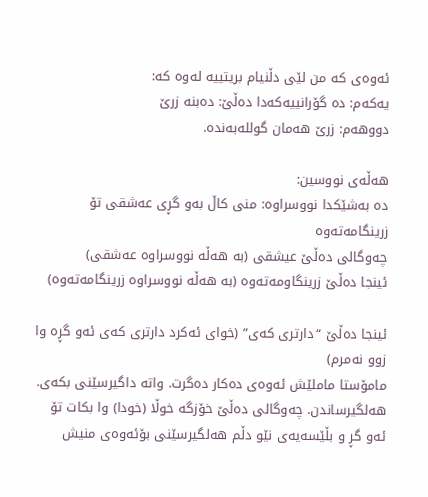ئەوەی کە من لێی دڵنیام بریتییە لەوە کە:
یەکەم: دە گۆرانییەکەدا دەڵێ: دەبنە زرێ
دووهەم: زرێ هەمان گوللەبەندە.

هەڵەی نووسین:
دە بەشێکدا نووسراوە: منی کاڵ بەو گڕی عەشقی تۆ زرینگامەتەوە
چەوگالی دەڵێ عیشقی (بە هەڵە نووسراوە عەشقی)
ئینجا دەڵێ زرینگاومەتەوە (بە هەڵە نووسراوە زرینگامەتەوە)

ئینجا دەڵێ “دارتری کەی” (خوای ئەکرد دارتری کەی ئەو گڕە وا زوو نەمرم)
مامۆستا ماملێش ئەوەی دەکار دەگرت. واتە داگیرسێنی بکەی. هەلگیرساندن. چەوگالی دەڵێ خۆزگە خوڵا (خودا) وا بکات تۆ ئەو گڕ و بڵێسەیەی نێو دڵم هەلگیرسێنی بۆئەوەی منیش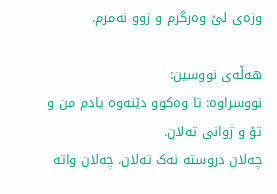وزەی لێ وەرگرم و زوو نەمرم.

هەڵەی نووسین:
نووسراوە: تا وەکوو دێنەوە یادم من و تۆ و ژوانی تەلان.
چەلان دروستە نەک تەلان. چەلان واتە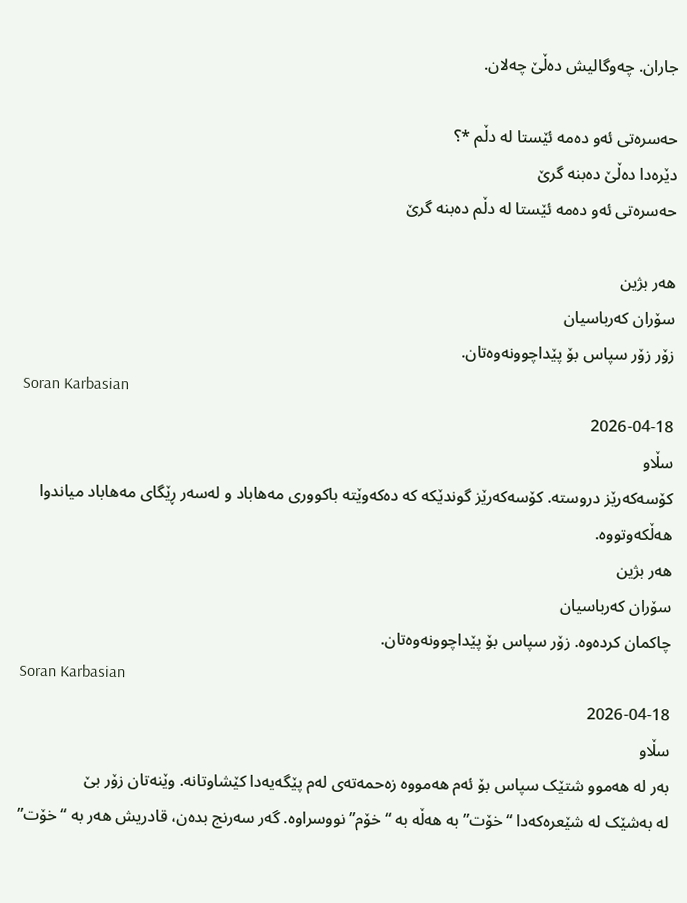جاران. چەوگالیش دەڵێ چەلان.

حەسرەتی ئەو دەمە ئێستا لە دڵم *؟
دێرەدا دەڵێ دەبنە گرێ
حەسرەتی ئەو دەمە ئێستا لە دڵم دەبنە گرێ

هەر بژین
سۆران کەرباسیان
زۆر زۆر سپاس بۆ پێداچوونەوەتان.
Soran Karbasian
2026-04-18
سڵاو
کۆسەکەرێز دروستە. کۆسەکەرێز گوندێکە کە دەکەوێتە باکووری مەهاباد و لەسەر ڕێگای مەهاباد میاندوا هەڵکەوتووە.
هەر بژین
سۆران کەرباسیان
چاکمان کردەوە. زۆر سپاس بۆ پێداچوونەوەتان.
Soran Karbasian
2026-04-18
سڵاو
بەر لە هەموو شتێک سپاس بۆ ئەم هەمووە زەحمەتەی لەم پێگەیەدا کێشاوتانە. وێنەتان زۆر بێ
لە بەشێک لە شێعرەکەدا “خۆت” بە هەڵە بە “خۆم” نووسراوە. گەر سەرنج بدەن، قادریش هەر بە “خۆت”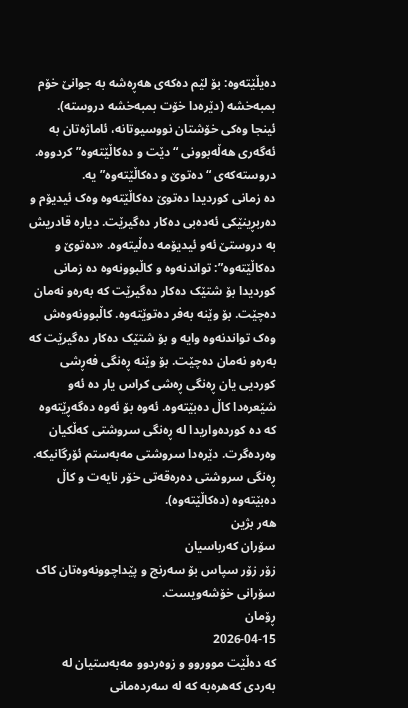دەیڵێتەوە: بۆ لێم دەکەی هەڕەشە بە جوانێ خۆم بمبەخشە (دێرەدا خۆت بمبەخشە دروستە).
ئینجا وەکی خۆشتان نووسیوتانە، ئاماژەتان بە ئەگەری هەڵەبوونی “دێت و دەکاڵێتەوە” کردووە.
دروستەکەی “دەتوێ و دەکاڵێتەوە”یە.
دە زمانی کوردیدا دەتوێ دەکاڵێتەوە وەک ئیدیۆم و دەربڕینێکی ئەدەبی دەکار دەگیرێت. دیارە قادریش بە دروستێ ئەو ئیدیۆمە دەڵیتەوە. «دەتوێ و دەکاڵێتەوە”: تواندنەوە و کاڵبوونەوە دە زمانی کوردیدا بۆ شتێک دەکار دەگیرێت کە بەرەو نەمان دەچێت. بۆ وێنە بەفر دەتوێتەوە. کاڵبوونەوەش وەک تواندنەوە وایە و بۆ شتێک دەکار دەگیرێت کە بەرەو نەمان دەچێت. بۆ وێنە ڕەنگی فەڕشی کوردیی یان ڕەنگی ڕەشی کراس یار دە ئەو شێعرەدا کاڵ دەبێتەوە. ئەوە بۆ ئەوە دەگەڕێتەوە کە دە کوردەواریدا لە ڕەنگی سروشتی کەڵکیان وەردەگرت. دێرەدا سروشتی مەبەستم ئۆرگانیکە. ڕەنگی سروشتی دەرەقەتی خۆر نایەت و کاڵ دەبێتەوە (دەکاڵێتەوە).
هەر بژین
سۆران کەرباسیان
زۆر زۆر سپاس بۆ سەرنج و پێداچوونەوەتان کاک سۆرانی خۆشەویست.
ڕۆمان
2026-04-15
کە دەڵێت مووروو و زوەردوو مەبەستیان لە بەردی کەهرەبە کە لە سەردەمانی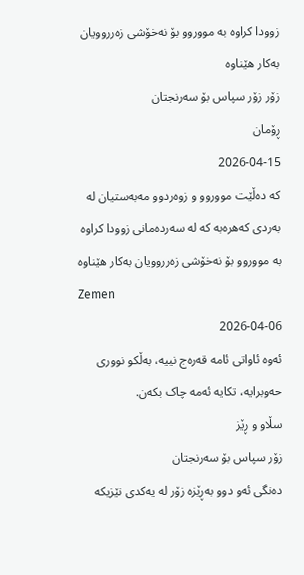زوودا کراوە بە مووروو بۆ نەخۆشی زەرروویان بەکار هێناوە
زۆر زۆر سپاس بۆ سەرنجتان
ڕۆمان
2026-04-15
کە دەڵێت مووروو و زوەردوو مەبەستیان لە بەردی کەهرەبە کە لە سەردەمانی زوودا کراوە بە مووروو بۆ نەخۆشی زەرروویان بەکار هێناوە
Zemen
2026-04-06
ئەوە ئاواتی ئامە قەرەج نییە، بەڵکو نووری حەوبرایە، تکایە ئەمە چاک بکەن.
سڵاو و ڕێز
زۆر سپاس بۆ سەرنجتان
دەنگی ئەو دوو بەڕێزە زۆر لە یەکدی نێزیکە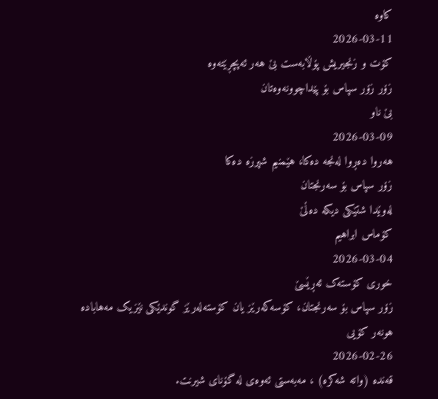کاوە
2026-03-11
کۆت و زنجیریش پۆڵابەست بێ هەر ئەپچڕێتەوە
زۆر زۆر سپاس بۆ پێداچوونەوەتان
بێ ناو
2026-03-09
هەروا دەڕوا لەنجە دەکا، هێمنیم شپرزە دەکا
زۆر سپاس بۆ سەرنجتان
لەوێدا شتێکی دیکە دەڵێ
کۆماس ابراهیم
2026-03-04
خوری کۆستەک ئەڕێسێ
زۆر سپاس بۆ سەرنجتان، کۆسەکەرێز یان کۆستەلەرێز گوندێکی نێزیک مەهابادە
هونەر کۆیی
2026-02-26
قەندە (واتە شەکرە) ، مەبەستی ئەوەی لە گۆنای شیرنت.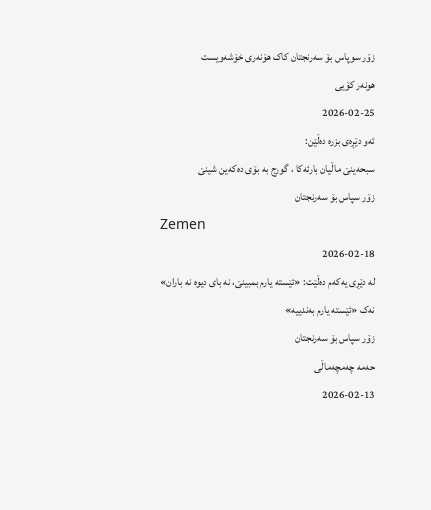زۆر سوپاس بۆ سەرنجتان کاک هۆنەری خۆشەویست
هونەر کۆیی
2026-02-25
ئەو دێڕەی بزرە دەڵێن:
سبحەینێ ماڵیان بارئەکا ، گورج بە بۆی دەکەین شینێ
زۆر سپاس بۆ سەرنجتان
Zemen
2026-02-18
لە دێڕی یەکەم دەڵێت: «ئێستە یارم بمبینێ، نە بای دیوە نە باران»
نەک «ئێستە یارم بەندییە»
زۆر سپاس بۆ سەرنجتان
حەمە چەمچەماڵی
2026-02-13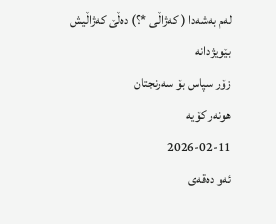لەم بەشەدا ( کەژاڵی *؟) دەڵێ کەژاڵیش بێویژدانە
زۆر سپاس بۆ سەرنجتان
هونەر کۆیە
2026-02-11
ئەو دەقەی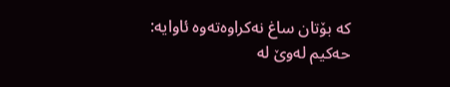کە بۆتان ساغ نەکراوەتەوە ئاوایە:
حەکیم لەوێ لە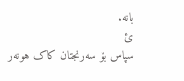بانە.
ئ
سپاس بۆ سەرنجتان کاک هونەر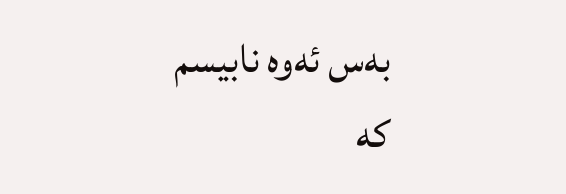بەس ئەوە نابیسم کە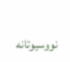نووسیوتانە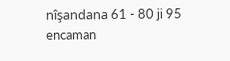nîşandana 61 - 80 ji 95 encaman